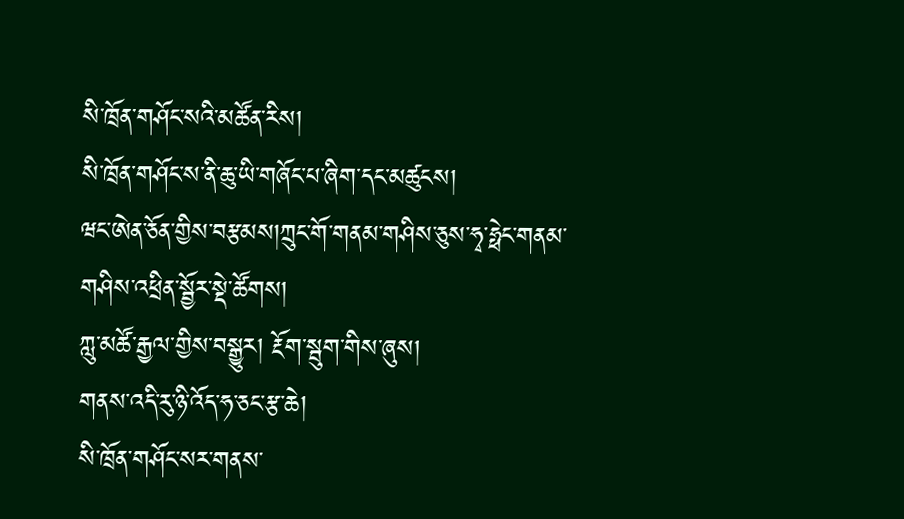སི་ཁྲོན་གཤོང་སའི་མཚོན་རིས།
སི་ཁྲོན་གཤོང་ས་ནི་ཆུ་ཡི་གཞོང་པ་ཞིག་དང་མཚུངས།
ཝང་ཨེན་ཅོན་གྱིས་བརྩམས།ཀྲུང་གོ་གནམ་གཤིས་ཅུས་ཧྭ་ཧྥེང་གནམ་གཤིས་འཕྲིན་སྦྱོར་སྡེ་ཚོགས།
ཀླུ་མཚོ་རྒྱལ་གྱིས་བསྒྱུར། རྔོག་སྦུག་གིས་ཞུས།
གནས་འདི་རུ་ཉི་འོད་ཧ་ཅང་རྩ་ཆེ།
སི་ཁྲོན་གཤོང་སར་གནས་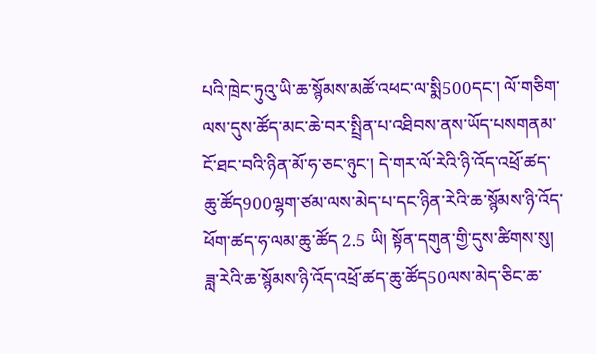པའི་ཁྲེང་ཏུའུ་ཡི་ཆ་སྙོམས་མཚོ་འཕང་ལ་སྨི500དང་། ལོ་གཅིག་ལས་དུས་ཚོད་མང་ཆེ་བར་སྤྲིན་པ་འཐིབས་ནས་ཡོད་པསགནམ་ངོ་ཐང་བའི་ཉིན་མོ་ཧ་ཅང་ཉུང་། དེ་གར་ལོ་རེའི་ཉི་འོད་འཕྲོ་ཚད་ཆུ་ཚོད900ལྷག་ཙམ་ལས་མེད་པ་དང་ཉིན་རེའི་ཆ་སྙོམས་ཉི་འོད་ཕོག་ཚད་ཧ་ལམ་ཆུ་ཚོད 2.5 ཡི། སྟོན་དགུན་གྱི་དུས་ཚིགས་སུ། ཟླ་རེའི་ཆ་སྙོམས་ཉི་འོད་འཕྲོ་ཚད་ཆུ་ཚོད50ལས་མེད་ཅིང་ཆ་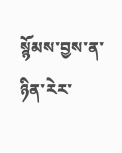སྙོམས་བྱས་ན་ཉིན་རེར་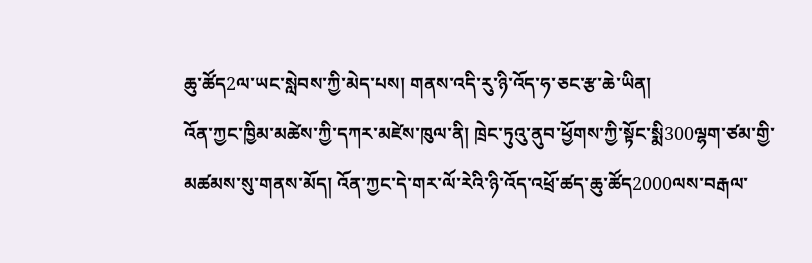ཆུ་ཚོད2ལ་ཡང་སླེབས་ཀྱི་མེད་པས། གནས་འདི་རུ་ཉི་འོད་ཧ་ཅང་རྩ་ཆེ་ཡིན།
འོན་ཀྱང་ཁྱིམ་མཚེས་ཀྱི་དཀར་མཛེས་ཁུལ་ནི། ཁྲེང་ཏུའུ་ནུབ་ཕྱོགས་ཀྱི་སྟོང་སྨི300ལྷག་ཙམ་གྱི་མཚམས་སུ་གནས་མོད། འོན་ཀྱང་དེ་གར་ལོ་རེའི་ཉི་འོད་འཕྲོ་ཚད་ཆུ་ཚོད2000ལས་བརྒལ་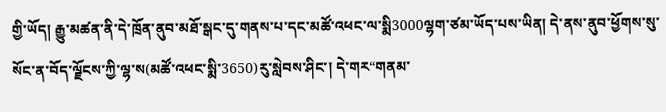གྱི་ཡོད། རྒྱུ་མཚན་ནི་དེ་ཁྲོན་ནུབ་མཐོ་སྒང་དུ་གནས་པ་དང་མཚོ་འཕང་ལ་སྨི3000ལྷག་ཙམ་ཡོད་པས་ཡིན། དེ་ནས་ནུབ་ཕྱོགས་སུ་སོང་ན་བོད་ལྗོངས་ཀྱི་ལྷ་ས(མཚོ་འཕང་སྨི་3650)རུ་སླེབས་ཤིང་། དེ་གར“གནམ་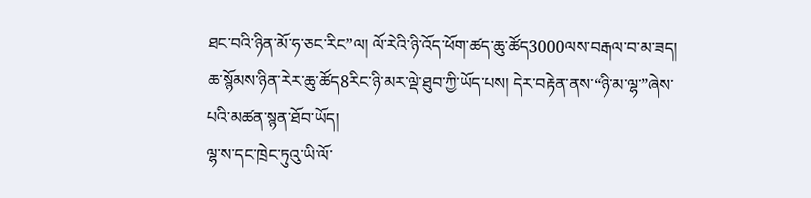ཐང་བའི་ཉིན་མོ་ཧ་ཅང་རིང”ལ། ལོ་རེའི་ཉི་འོད་ཕོག་ཚད་ཆུ་ཚོད3000ལས་བརྒལ་བ་མ་ཟད། ཆ་སྙོམས་ཉིན་རེར་ཆུ་ཚོད8རིང་ཉི་མར་ལྡེ་ཐུབ་ཀྱི་ཡོད་པས། དེར་བརྟེན་ནས་“ཉི་མ་ལྷ་”ཞེས་པའི་མཚན་སྙན་ཐོབ་ཡོད།
ལྷ་ས་དང་ཁྲེང་ཏུའུ་ཡི་ལོ་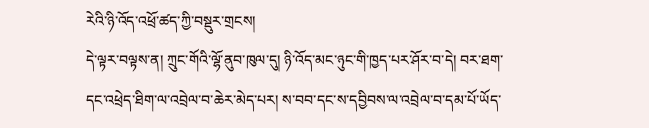རེའི་ཉི་འོད་འཕྲོ་ཚད་ཀྱི་བསྡུར་གྲངས།
དེ་ལྟར་བལྟས་ན། ཀྲུང་གོའི་ལྷོ་ནུབ་ཁུལ་དུ། ཉི་འོད་མང་ཉུང་གི་ཁྱད་པར་ཤོར་བ་དེ། བར་ཐག་དང་འཕྲེད་ཐིག་ལ་འབྲེལ་བ་ཆེར་མེད་པར། ས་བབ་དང་ས་དབྱིབས་ལ་འབྲེལ་བ་དམ་པོ་ཡོད་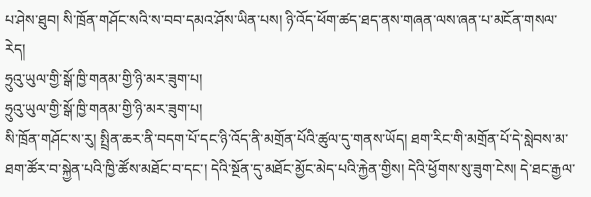པ་ཤེས་ཐུབ། སི་ཁྲོན་གཤོང་སའི་ས་བབ་དམའ་ཤོས་ཡིན་པས། ཉི་འོད་ཕོག་ཚད་ཐད་ནས་གཞན་ལས་ཞན་པ་མངོན་གསལ་རེད།
ཧྲུའུ་ཡུལ་གྱི་སྒོ་ཁྱི་གནམ་གྱི་ཉི་མར་ཟུག་པ།
ཧྲུའུ་ཡུལ་གྱི་སྒོ་ཁྱི་གནམ་གྱི་ཉི་མར་ཟུག་པ།
སི་ཁྲོན་གཤོང་ས་རུ། སྤྲིན་ཆར་ནི་བདག་པོ་དང་ཉི་འོད་ནི་མགྲོན་པོའི་ཚུལ་དུ་གནས་ཡོད། ཐག་རིང་གི་མགྲོན་པོ་དེ་སླེབས་མ་ཐག་ཚོར་བ་སྐྱེན་པའི་ཁྱི་ཚོས་མཐོང་བ་དང་། དེའི་སྔོན་དུ་མཐོང་མྱོང་མེད་པའི་རྐྱེན་གྱིས། དེའི་ཕྱོགས་སུ་ཟུག་ངེས། དེ་ཐང་རྒྱལ་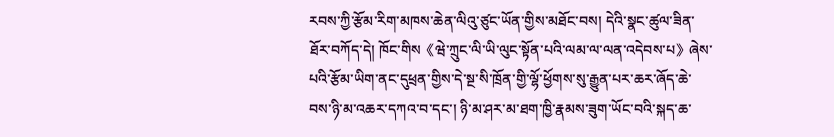རབས་ཀྱི་རྩོམ་རིག་མཁས་ཆེན་ལིའུ་ཙུང་ཡོན་གྱིས་མཐོང་བས། དེའི་སྣང་ཚུལ་ཟིན་ཐོར་བཀོད་དེ། ཁོང་གིས《ཝེ་ཀྲུང་ལི་ཡི་ལུང་སྟོན་པའི་ལམ་ལ་ལན་འདེབས་པ》ཞེས་པའི་རྩོམ་ཡིག་ནང་དུཕྲན་གྱིས་དེ་སྔ་སི་ཁྲོན་གྱི་ལྷོ་ཕྱོགས་སུ་རྒྱུན་པར་ཆར་ཞོད་ཆེ་བས་ཉི་མ་འཆར་དཀའ་བ་དང་། ཉི་མ་ཤར་མ་ཐག་ཁྱི་རྣམས་ཟུག་ཡོང་བའི་སྐད་ཆ་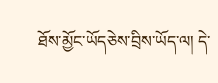ཐོས་མྱོང་ཡོདཅེས་བྲིས་ཡོད་ལ། དེ་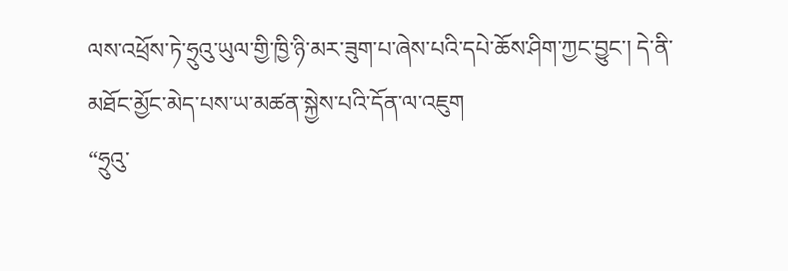ལས་འཕྲོས་ཏེ་ཧྲུའུ་ཡུལ་གྱི་ཁྱི་ཉི་མར་ཟུག་པ་ཞེས་པའི་དཔེ་ཆོས་ཤིག་ཀྱང་བྱུང་། དེ་ནི་མཐོང་མྱོང་མེད་པས་ཡ་མཚན་སྐྱེས་པའི་དོན་ལ་འཇུག
“ཧྲུའུ་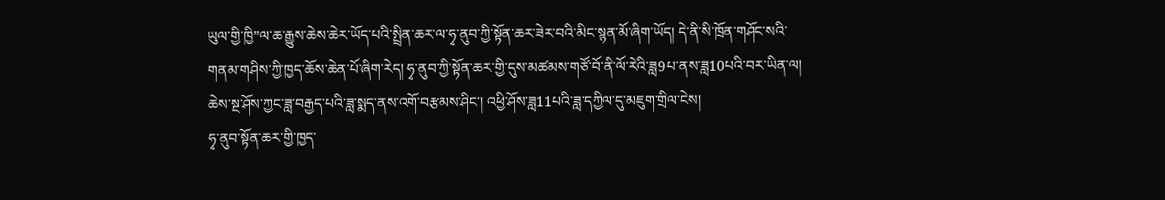ཡུལ་གྱི་ཁྱི”ལ་ཆ་རྒྱུས་ཆེས་ཆེར་ཡོད་པའི་སྤྲིན་ཆར་ལ་ཧྭ་ནུབ་ཀྱི་སྟོན་ཆར་ཟེར་བའི་མིང་སྙན་མོ་ཞིག་ཡོད། དེ་ནི་སི་ཁྲོན་གཤོང་སའི་གནམ་གཤིས་ཀྱི་ཁྱད་ཆོས་ཆེན་པོ་ཞིག་རེད། ཧྭ་ནུབ་ཀྱི་སྟོན་ཆར་གྱི་དུས་མཚམས་གཙོ་བོ་ནི་ལོ་རེའི་ཟླ9པ་ནས་ཟླ10པའི་བར་ཡིན་ལ། ཆེས་སྔ་ཤོས་ཀྱང་ཟླ་བརྒྱད་པའི་ཟླ་སྨད་ནས་འགོ་བརྩམས་ཤིང་། འཕྱི་ཤོས་ཟླ11པའི་ཟླ་དཀྱིལ་དུ་མཇུག་གྲིལ་ངེས།
ཧྭ་ནུབ་སྟོན་ཆར་གྱི་ཁྱད་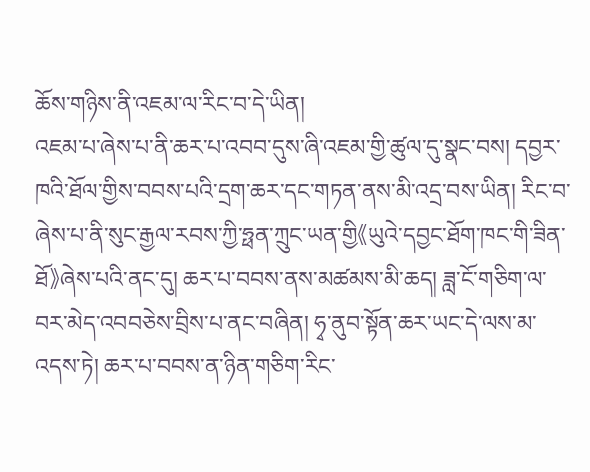ཆོས་གཉིས་ནི་འཇམ་ལ་རིང་བ་དེ་ཡིན།
འཇམ་པ་ཞེས་པ་ནི་ཆར་པ་འབབ་དུས་ཞི་འཇམ་གྱི་ཚུལ་དུ་སྣང་བས། དབྱར་ཁའི་ཐོལ་གྱིས་བབས་པའི་དྲག་ཆར་དང་གཏན་ནས་མི་འདྲ་བས་ཡིན། རིང་བ་ཞེས་པ་ནི་སུང་རྒྱལ་རབས་ཀྱི་ཧྥན་ཀྲུང་ཡན་གྱི《ཡུའེ་དབྱང་ཐོག་ཁང་གི་ཟིན་ཐོ》ཞེས་པའི་ནང་དུ། ཆར་པ་བབས་ནས་མཚམས་མི་ཆད། ཟླ་ངོ་གཅིག་ལ་བར་མེད་འབབཅེས་བྲིས་པ་ནང་བཞིན། ཧྭ་ནུབ་སྟོན་ཆར་ཡང་དེ་ལས་མ་འདས་ཏེ། ཆར་པ་བབས་ན་ཉིན་གཅིག་རིང་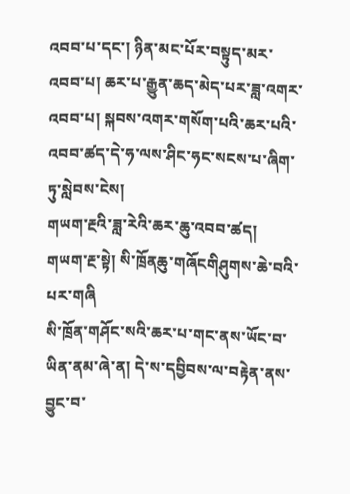འབབ་པ་དང་། ཉིན་མང་པོར་བསྟུད་མར་འབབ་པ། ཆར་པ་རྒྱུན་ཆད་མེད་པར་ཟླ་འགར་འབབ་པ། སྐབས་འགར་གསོག་པའི་ཆར་པའི་འབབ་ཚད་དེ་ཧ་ལས་ཤིང་ཧང་སངས་པ་ཞིག་ཏུ་སླེབས་ངེས།
གཡག་རྔའི་ཟླ་རེའི་ཆར་ཆུ་འབབ་ཚད།
གཡག་རྔ་སྟེ། སི་ཁྲོནཆུ་གཞོངགིཤུགས་ཆེ་བའི་པར་གཞི
སི་ཁྲོན་གཤོང་སའི་ཆར་པ་གང་ནས་ཡོང་བ་ཡིན་ནམ་ཞེ་ན། དེ་ས་དབྱིབས་ལ་བརྟེན་ནས་བྱུང་བ་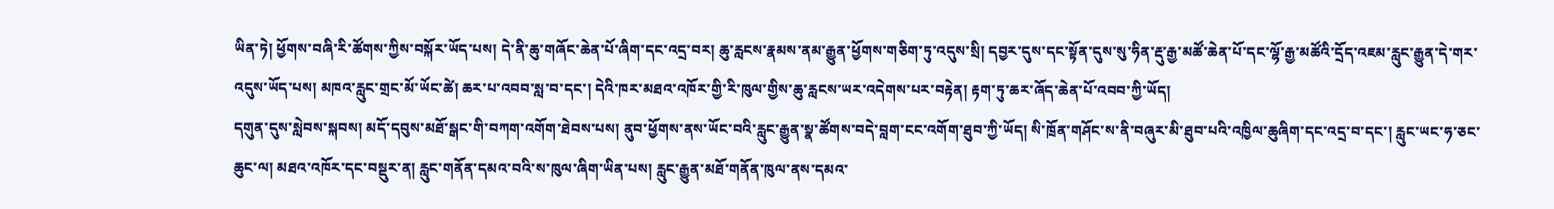ཡིན་ཏེ། ཕྱོགས་བཞི་རི་ཚོགས་ཀྱིས་བསྐོར་ཡོད་པས། དེ་ནི་ཆུ་གཞོང་ཆེན་པོ་ཞིག་དང་འདྲ་བར། ཆུ་རླངས་རྣམས་ནམ་རྒྱུན་ཕྱོགས་གཅིག་ཏུ་འདུས་སྲི། དབྱར་དུས་དང་སྟོན་དུས་སུ་ཧིན་རྡུ་རྒྱ་མཚོ་ཆེན་པོ་དང་ལྷོ་རྒྱ་མཚོའི་དྲོད་འཇམ་རླུང་རྒྱུན་དེ་གར་འདུས་ཡོད་པས། མཁའ་རླུང་གྲང་མོ་ཡོང་ཚེ། ཆར་པ་འབབ་སླ་བ་དང་། དེའི་ཁར་མཐའ་འཁོར་གྱི་རི་ཁུལ་གྱིས་ཆུ་རླངས་ཡར་འདེགས་པར་བརྟེན། རྟག་ཏུ་ཆར་ཞོད་ཆེན་པོ་འབབ་ཀྱི་ཡོད།
དགུན་དུས་སླེབས་སྐབས། མདོ་དབུས་མཐོ་སྒང་གི་བཀག་འགོག་ཐེབས་པས། ནུབ་ཕྱོགས་ནས་ཡོང་བའི་རླུང་རྒྱུན་སྣ་ཚོགས་བདེ་བླག་ངང་འགོག་ཐུབ་ཀྱི་ཡོད། སི་ཁྲོན་གཤོང་ས་ནི་བཞུར་མི་ཐུབ་པའི་འཁྱིལ་ཆུཞིག་དང་འདྲ་བ་དང་། རླུང་ཡང་ཧ་ཅང་ཆུང་ལ། མཐའ་འཁོར་དང་བསྡུར་ན། རླུང་གནོན་དམའ་བའི་ས་ཁུལ་ཞིག་ཡིན་པས། རླུང་རྒྱུན་མཐོ་གནོན་ཁུལ་ནས་དམའ་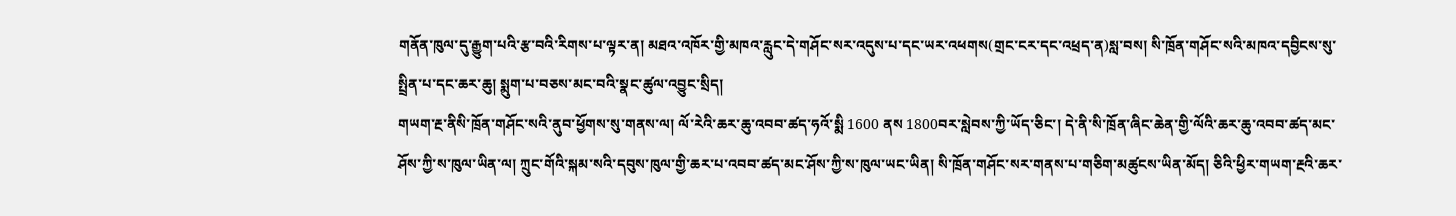གནོན་ཁུལ་དུ་རྒྱུག་པའི་རྩ་བའི་རིགས་པ་ལྟར་ན། མཐའ་འཁོར་གྱི་མཁའ་རླུང་དེ་གཤོང་སར་འདུས་པ་དང་ཡར་འཕགས(གྲང་ངར་དང་འཕྲད་ན)སླ་བས། སི་ཁྲོན་གཤོང་སའི་མཁའ་དབྱིངས་སུ་སྤྲིན་པ་དང་ཆར་ཆུ། སྨུག་པ་བཅས་མང་བའི་སྣང་ཚུལ་འབྱུང་སྲིད།
གཡག་རྔ་ནིསི་ཁྲོན་གཤོང་སའི་ནུབ་ཕྱོགས་སུ་གནས་ལ། ལོ་རེའི་ཆར་ཆུ་འབབ་ཚད་ཧའོ་སྨི 1600 ནས 1800བར་སླེབས་ཀྱི་ཡོད་ཅིང་། དེ་ནི་སི་ཁྲོན་ཞིང་ཆེན་གྱི་ལོའི་ཆར་ཆུ་འབབ་ཚད་མང་ཤོས་ཀྱི་ས་ཁུལ་ཡིན་ལ། ཀྲུང་གོའི་སྐམ་སའི་དབུས་ཁུལ་གྱི་ཆར་པ་འབབ་ཚད་མང་ཤོས་ཀྱི་ས་ཁུལ་ཡང་ཡིན། སི་ཁྲོན་གཤོང་སར་གནས་པ་གཅིག་མཚུངས་ཡིན་མོད། ཅིའི་ཕྱིར་གཡག་རྔའི་ཆར་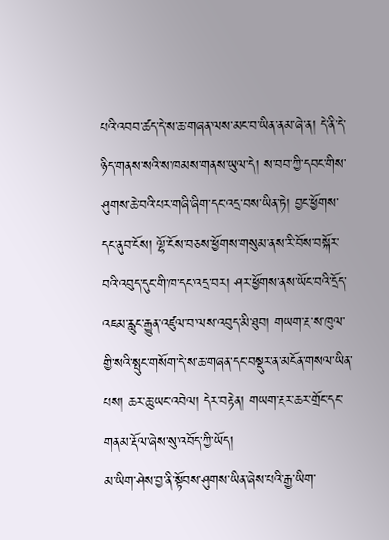པའི་འབབ་ཚད་དེ་ས་ཆ་གཞན་ལས་མང་བ་ཡིན་ནམ་ཞེ་ན། དེ་ནི་དེ་ཉིད་གནས་སའི་ས་ཁམས་གནས་ཡུལ་དེ། ས་བབ་ཀྱི་དབང་གིས་ཤུགས་ཆེ་བའི་པར་གཞི་ཞིག་དང་འདྲ་བས་ཡིན་ཏེ། བྱང་ཕྱོགས་དང་ནུབ་ངོས། ལྷོ་ངོས་བཅས་ཕྱོགས་གསུམ་ནས་རི་བོས་བསྐོར་བའི་འབུད་དུང་གི་ཁ་དང་འདྲ་བར། ཤར་ཕྱོགས་ནས་ཡོང་བའི་དྲོད་འཇམ་རླུང་རྒྱུན་འཛུལ་བ་ལས་འབུད་མི་ཐུབ། གཡག་རྔ་ས་ཁུལ་གྱི་སའི་སྤུང་གསོག་དེ་ས་ཆ་གཞན་དང་བསྡུར་ན་མངོན་གསལ་ཡིན་པས། ཆར་ཆུ་ཡང་འབེལ། དེར་བརྟེན། གཡག་རྔར་ཆར་གྲོང་དང་གནམ་རྡོལ་ཞེས་སུ་འབོད་ཀྱི་ཡོད།
མ་ཡིག་ཤེས་བྱ་ནི་སྟོབས་ཤུགས་ཡིན་ཞེས་པའི་རྒྱ་ཡིག་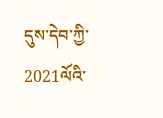དུས་དེབ་ཀྱི་2021ལོའི་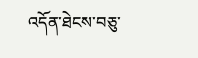འདོན་ཐེངས་བཅུ་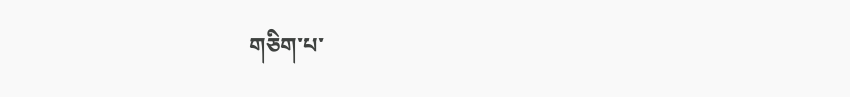གཅིག་པ་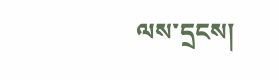ལས་དྲངས།